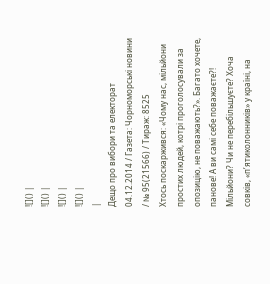![]() |
![]() |
![]() |
![]() |
|
Дещо про вибори та електорат
04.12.2014 / Газета: Чорноморські новини / № 95(21566) / Тираж: 8525
Хтось поскаржився: «Чому нас, мільйони простих людей, котрі проголосували за опозицію, не поважають?». Багато хочете, панове! А ви самі себе поважаєте?! Мільйони? Чи не перебільшуєте? Хоча совків, «п’ятиколонників» у країні, на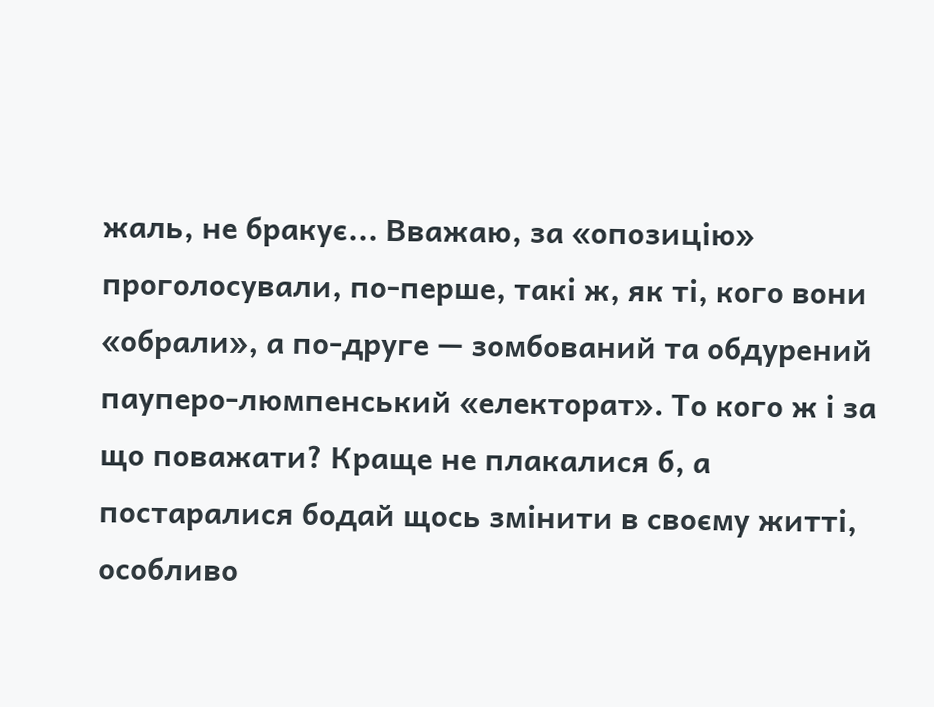жаль, не бракує... Вважаю, за «опозицію» проголосували, по-перше, такі ж, як ті, кого вони «обрали», а по-друге — зомбований та обдурений пауперо-люмпенський «електорат». То кого ж і за що поважати? Краще не плакалися б, а постаралися бодай щось змінити в своєму житті, особливо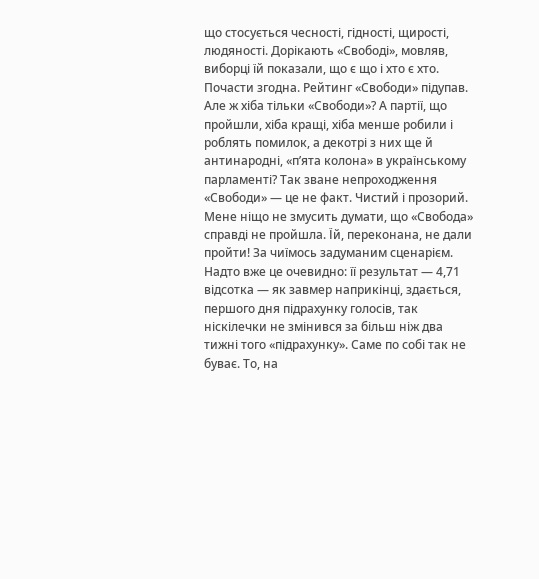що стосується чесності, гідності, щирості, людяності. Дорікають «Свободі», мовляв, виборці їй показали, що є що і хто є хто. Почасти згодна. Рейтинг «Свободи» підупав. Але ж хіба тільки «Свободи»? А партії, що пройшли, хіба кращі, хіба менше робили і роблять помилок, а декотрі з них ще й антинародні, «п’ята колона» в українському парламенті? Так зване непроходження «Свободи» — це не факт. Чистий і прозорий. Мене ніщо не змусить думати, що «Свобода» справді не пройшла. Їй, переконана, не дали пройти! За чиїмось задуманим сценарієм. Надто вже це очевидно: її результат — 4,71 відсотка — як завмер наприкінці, здається, першого дня підрахунку голосів, так ніскілечки не змінився за більш ніж два тижні того «підрахунку». Саме по собі так не буває. То, на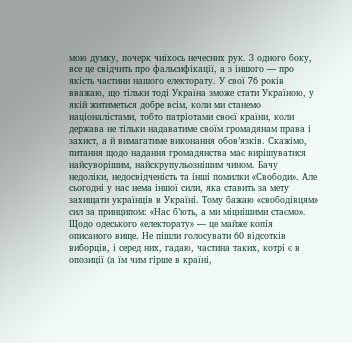мою думку, почерк чиїхось нечесних рук. З одного боку, все це свідчить про фальсифікації, а з іншого — про якість частини нашого електорату. У свої 76 років вважаю, що тільки тоді Україна зможе стати Україною, у якій житиметься добре всім, коли ми станемо націоналістами, тобто патріотами своєї країни, коли держава не тільки надаватиме своїм громадянам права і захист, а й вимагатиме виконання обов’язків. Скажімо, питання щодо надання громадянства має вирішуватися найсуворішим, найскрупульознішим чином. Бачу недоліки, недосвідченість та інші помилки «Свободи». Але сьогодні у нас нема іншої сили, яка ставить за мету захищати українців в Україні. Тому бажаю «свободівцям» сил за принципом: «Нас б’ють, а ми міцнішими стаємо». Щодо одеського «електорату» — це майже копія описаного вище. Не пішли голосувати 60 відсотків виборців, і серед них, гадаю, частина таких, котрі є в опозиції (а їм чим гірше в країні,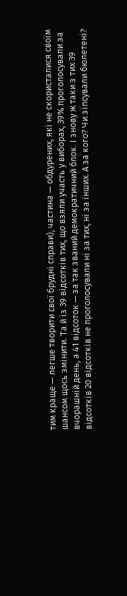тим краще — легше творити свої брудні справи), частина — обдурених, які не скористалися своїм шансом щось змінити. Та й із 39 відсотків тих, що взяли участь у виборах, 39% проголосували за вчорашній день, а 41 відсоток — за так званий демократичний блок. І знову ж таки з тих 39 відсотків 20 відсотків не проголосували ні за тих, ні за інших. А за кого? Чи зіпсували бюлетені?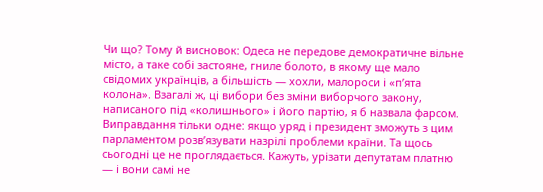Чи що? Тому й висновок: Одеса не передове демократичне вільне місто, а таке собі застояне, гниле болото, в якому ще мало свідомих українців, а більшість — хохли, малороси і «п’ята колона». Взагалі ж, ці вибори без зміни виборчого закону, написаного під «колишнього» і його партію, я б назвала фарсом. Виправдання тільки одне: якщо уряд і президент зможуть з цим парламентом розв’язувати назрілі проблеми країни. Та щось сьогодні це не проглядається. Кажуть, урізати депутатам платню — і вони самі не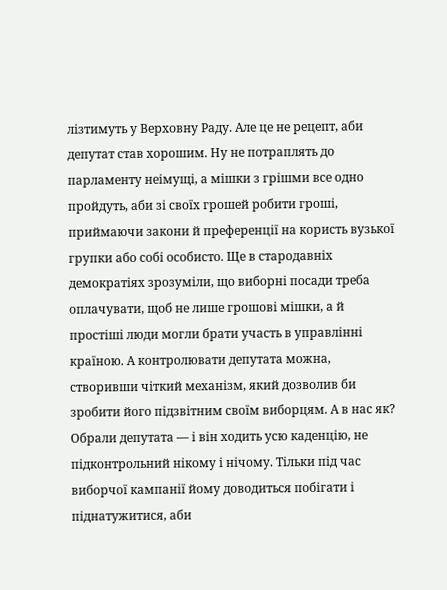лізтимуть у Верховну Раду. Але це не рецепт, аби депутат став хорошим. Ну не потраплять до парламенту неімущі, а мішки з грішми все одно пройдуть, аби зі своїх грошей робити гроші, приймаючи закони й преференції на користь вузької групки або собі особисто. Ще в стародавніх демократіях зрозуміли, що виборні посади треба оплачувати, щоб не лише грошові мішки, а й простіші люди могли брати участь в управлінні країною. А контролювати депутата можна, створивши чіткий механізм, який дозволив би зробити його підзвітним своїм виборцям. А в нас як? Обрали депутата — і він ходить усю каденцію, не підконтрольний нікому і нічому. Тільки під час виборчої кампанії йому доводиться побігати і піднатужитися, аби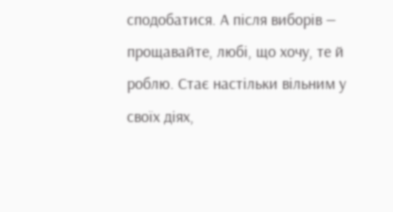сподобатися. А після виборів — прощавайте, любі, що хочу, те й роблю. Стає настільки вільним у своїх діях,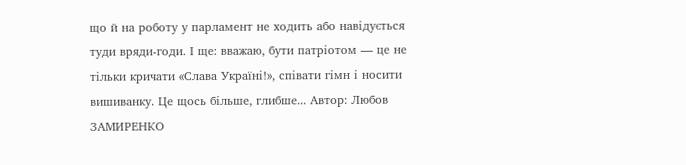що й на роботу у парламент не ходить або навідується туди вряди-годи. І ще: вважаю, бути патріотом — це не тільки кричати «Слава Україні!», співати гімн і носити вишиванку. Це щось більше, глибше... Автор: Любов ЗАМИРЕНКО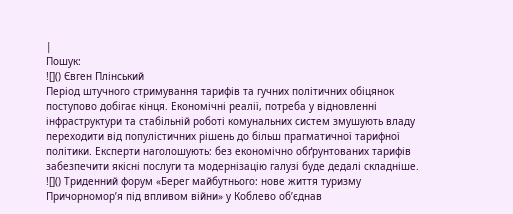|
Пошук:
![]() Євген Плінський
Період штучного стримування тарифів та гучних політичних обіцянок поступово добігає кінця. Економічні реалії, потреба у відновленні інфраструктури та стабільній роботі комунальних систем змушують владу переходити від популістичних рішень до більш прагматичної тарифної політики. Експерти наголошують: без економічно обґрунтованих тарифів забезпечити якісні послуги та модернізацію галузі буде дедалі складніше.
![]() Триденний форум «Берег майбутнього: нове життя туризму Причорномор’я під впливом війни» у Коблево об’єднав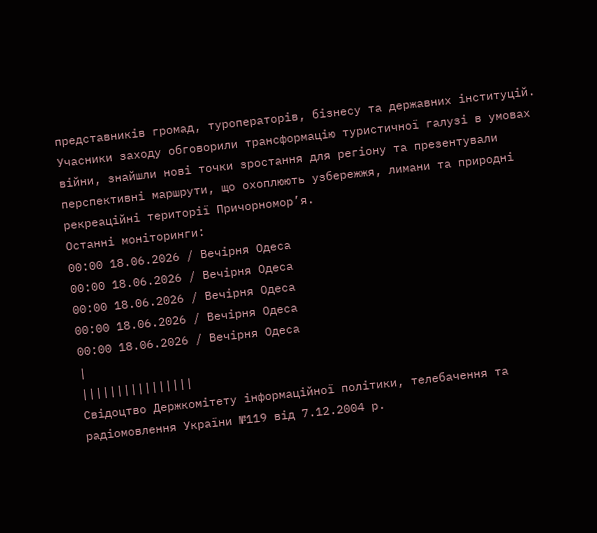представників громад, туроператорів, бізнесу та державних інституцій. Учасники заходу обговорили трансформацію туристичної галузі в умовах війни, знайшли нові точки зростання для регіону та презентували перспективні маршрути, що охоплюють узбережжя, лимани та природні рекреаційні території Причорномор’я.
Останні моніторинги:
00:00 18.06.2026 / Вечірня Одеса
00:00 18.06.2026 / Вечірня Одеса
00:00 18.06.2026 / Вечірня Одеса
00:00 18.06.2026 / Вечірня Одеса
00:00 18.06.2026 / Вечірня Одеса
|
||||||||||||||||
Свідоцтво Держкомітету інформаційної політики, телебачення та радіомовлення України №119 від 7.12.2004 р.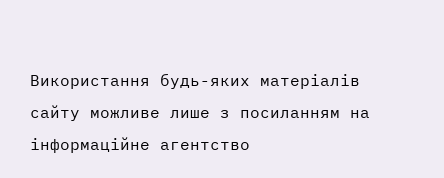Використання будь-яких матеріалів сайту можливе лише з посиланням на інформаційне агентство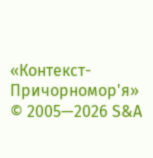«Контекст-Причорномор'я»
© 2005—2026 S&A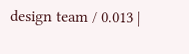design team / 0.013 |